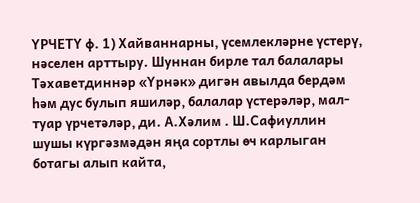ҮРЧЕТҮ ф. 1) Хайваннарны, үсемлекләрне үстерү, нәселен арттыру. Шуннан бирле тал балалары Тәхаветдиннәр «Үрнәк» дигән авылда бердәм һәм дус булып яшиләр, балалар үстерәләр, мал-туар үрчетәләр, ди. А.Хәлим . Ш.Сафиуллин шушы күргәзмәдән яңа сортлы өч карлыган ботагы алып кайта,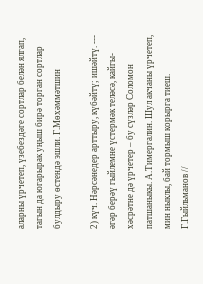аларны үрчетеп, үзебездәге сортлар белән ялгап, тагын да югарырак уңыш бирә торган сортлар булдыру өстендә эшли. Г.Мөхәммәтшин

2) күч. Нәрсәнедер арттыру, күбәйтү; ишәйтү. --- әгәр берәү гыйлемне үстермәк теләсә, кайгы-хәсрәтне дә үрчетер – бу сүзләр Соломон патшаныкы. А.Тимергалин. Шул акчаны үрчетеп, мин ныклы, бай тормыш корырга тиеш. Г.Гыйльманов //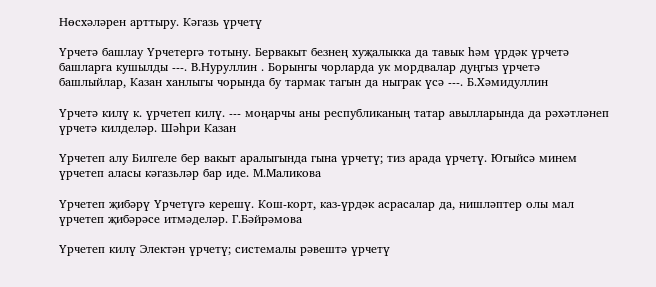Нөсхәләрен арттыру. Кәгазь үрчетү

Үрчетә башлау Үрчетергә тотыну. Бервакыт безнең хуҗалыкка да тавык һәм үрдәк үрчетә башларга кушылды ---. В.Нуруллин . Борынгы чорларда ук мордвалар дуңгыз үрчетә башлыйлар, Казан ханлыгы чорында бу тармак тагын да ныграк үсә ---. Б.Хәмидуллин

Үрчетә килү к. үрчетеп килү. --- моңарчы аны республиканың татар авылларында да рәхәтләнеп үрчетә килделәр. Шәһри Казан

Үрчетеп алу Билгеле бер вакыт аралыгында гына үрчетү; тиз арада үрчетү. Югыйсә минем үрчетеп аласы кәгазьләр бар иде. М.Маликова

Үрчетеп җибәрү Үрчетүгә керешү. Кош-корт, каз-үрдәк асрасалар да, нишләптер олы мал үрчетеп җибәрәсе итмәделәр. Г.Бәйрәмова

Үрчетеп килү Электән үрчетү; системалы рәвештә үрчетү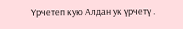Үрчетеп кую Алдан ук үрчетү .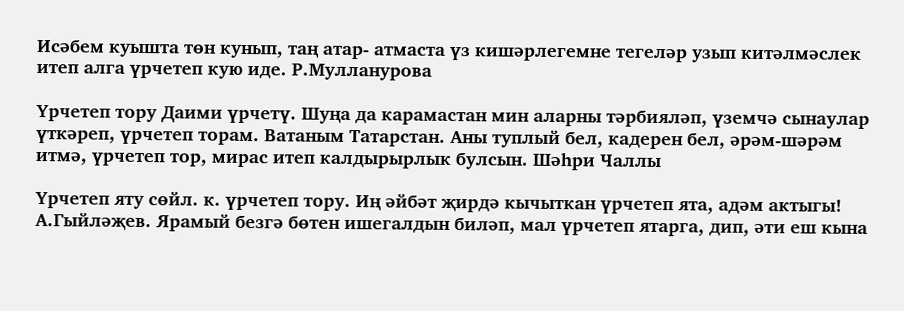Исәбем куышта төн кунып, таң атар- атмаста үз кишәрлегемне тегеләр узып китәлмәслек итеп алга үрчетеп кую иде. Р.Мулланурова

Үрчетеп тору Даими үрчетү. Шуңа да карамастан мин аларны тәрбияләп, үземчә сынаулар үткәреп, үрчетеп торам. Ватаным Татарстан. Аны туплый бел, кадерен бел, әрәм-шәрәм итмә, үрчетеп тор, мирас итеп калдырырлык булсын. Шәһри Чаллы

Үрчетеп яту сөйл. к. үрчетеп тору. Иң әйбәт җирдә кычыткан үрчетеп ята, адәм актыгы! А.Гыйләҗев. Ярамый безгә бөтен ишегалдын биләп, мал үрчетеп ятарга, дип, әти еш кына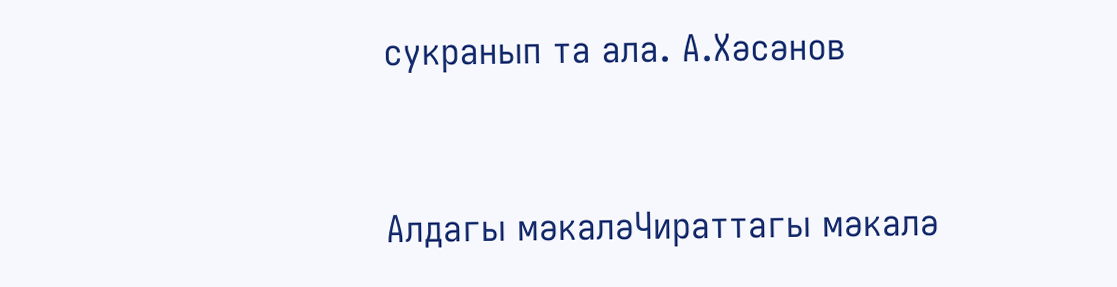сукранып та ала. А.Хәсәнов



Алдагы мәкаләЧираттагы мәкалә